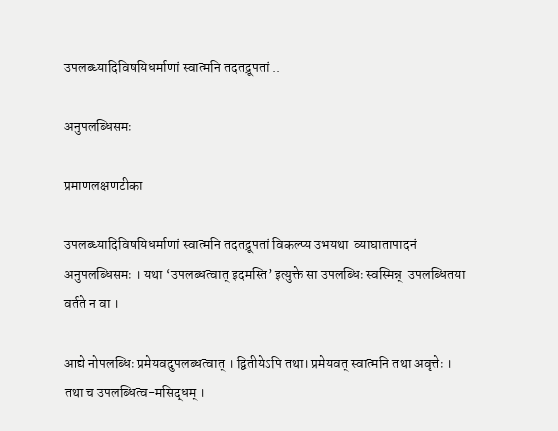उपलब्ध्यादिविषयिधर्माणां स्वात्मनि तदतद्रूपतां ..

अनुपलब्धिसमः

प्रमाणलक्षणटीका

उपलब्ध्यादिविषयिधर्माणां स्वात्मनि तदतद्रूपतां विकल्प्य उभयथा  व्याघातापादनं अनुपलब्धिसमः । यथा ‘उपलब्धत्वात् इदमस्ति’ इत्युक्ते सा उपलब्धिः स्वस्मिन्न्  उपलब्धितया वर्तते न वा ।

आद्ये नोपलब्धिः प्रमेयवदुपलब्धत्वात् । द्वितीयेऽपि तथा। प्रमेयवत् स्वात्मनि तथा अवृत्तेः । तथा च उपलब्धित्व-मसिद्धम् ।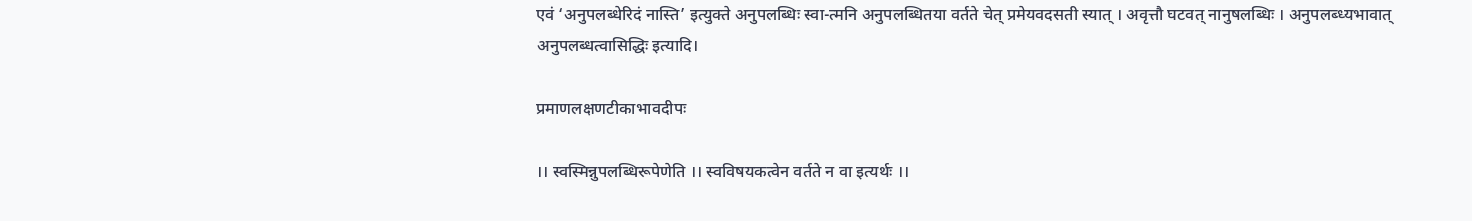एवं ‘अनुपलब्धेरिदं नास्ति’ इत्युक्ते अनुपलब्धिः स्वा-त्मनि अनुपलब्धितया वर्तते चेत् प्रमेयवदसती स्यात् । अवृत्तौ घटवत् नानुषलब्धिः । अनुपलब्ध्यभावात् अनुपलब्धत्वासिद्धिः इत्यादि।

प्रमाणलक्षणटीकाभावदीपः

।। स्वस्मिन्नुपलब्धिरूपेणेति ।। स्वविषयकत्वेन वर्तते न वा इत्यर्थः ।।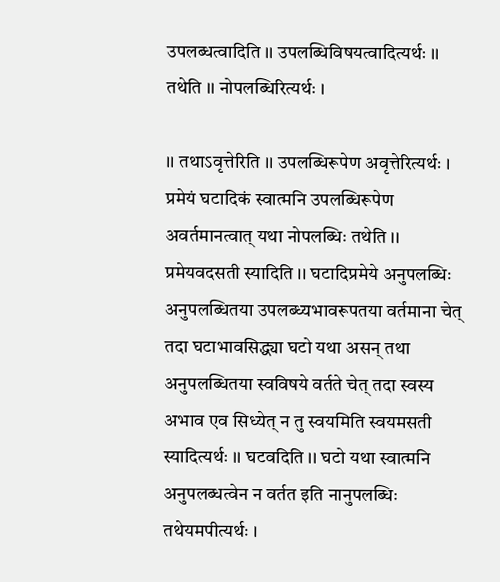उपलब्धत्वादिति ।। उपलब्धिविषयत्वादित्यर्थः ।। तथेति ।। नोपलब्धिरित्यर्थः ।

।। तथाऽवृत्तेरिति ।। उपलब्धिरूपेण अवृत्तेरित्यर्थः । प्रमेयं घटादिकं स्वात्मनि उपलब्धिरूपेण अवर्तमानत्वात् यथा नोपलब्धिः तथेति ।। प्रमेयवदसती स्यादिति ।। घटादिप्रमेये अनुपलब्धिः अनुपलब्धितया उपलब्ध्यभावरूपतया वर्तमाना चेत् तदा घटाभावसिद्ध्या घटो यथा असन् तथा अनुपलब्धितया स्वविषये वर्तते चेत् तदा स्वस्य अभाव एव सिध्येत् न तु स्वयमिति स्वयमसती स्यादित्यर्थः ।। घटवदिति ।। घटो यथा स्वात्मनि  अनुपलब्धत्वेन न वर्तत इति नानुपलब्धिः तथेयमपीत्यर्थः ।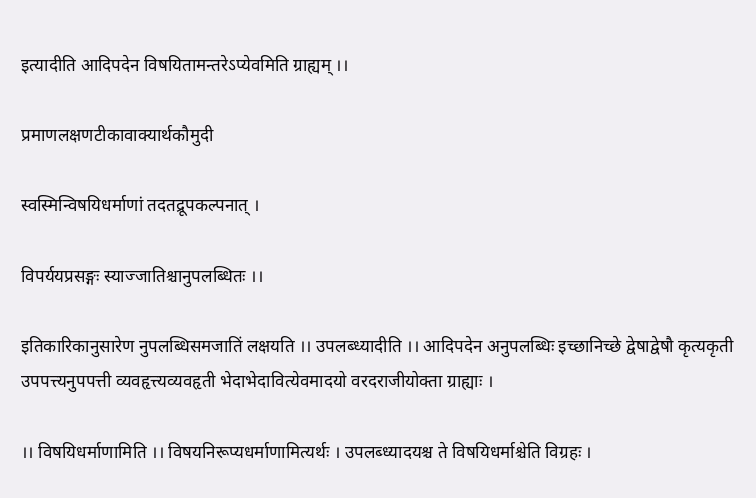इत्यादीति आदिपदेन विषयितामन्तरेऽप्येवमिति ग्राह्यम् ।।

प्रमाणलक्षणटीकावाक्यार्थकौमुदी

स्वस्मिन्विषयिधर्माणां तदतद्रूपकल्पनात् ।

विपर्ययप्रसङ्गः स्याज्जातिश्चानुपलब्धितः ।।

इतिकारिकानुसारेण नुपलब्धिसमजातिं लक्षयति ।। उपलब्ध्यादीति ।। आदिपदेन अनुपलब्धिः इच्छानिच्छे द्वेषाद्वेषौ कृत्यकृती उपपत्त्यनुपपत्ती व्यवहृत्त्यव्यवहृती भेदाभेदावित्येवमादयो वरदराजीयोक्ता ग्राह्याः ।

।। विषयिधर्माणामिति ।। विषयनिरूप्यधर्माणामित्यर्थः । उपलब्ध्यादयश्च ते विषयिधर्माश्चेति विग्रहः ।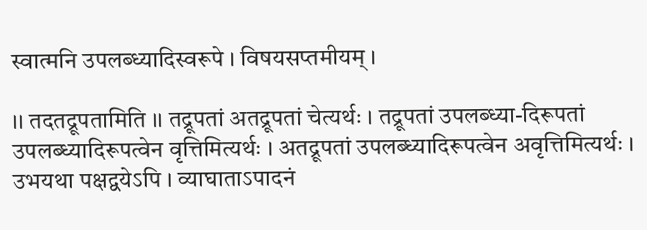स्वात्मनि उपलब्ध्यादिस्वरूपे । विषयसप्तमीयम् ।

।। तदतद्रूपतामिति ।। तद्रूपतां अतद्रूपतां चेत्यर्थः । तद्रूपतां उपलब्ध्या-दिरूपतां उपलब्ध्यादिरूपत्वेन वृत्तिमित्यर्थः । अतद्रूपतां उपलब्ध्यादिरूपत्वेन अवृत्तिमित्यर्थः । उभयथा पक्षद्वयेऽपि । व्याघाताऽपादनं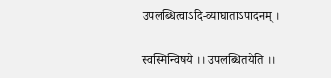उपलब्धित्वाऽदि-व्याघाताऽपादनम् ।

स्वस्मिन्विषये ।। उपलब्धितयेति ।।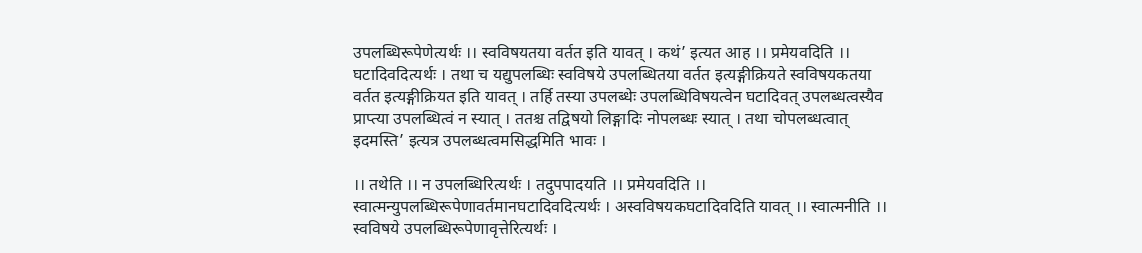उपलब्धिरूपेणेत्यर्थः ।। स्वविषयतया वर्तत इति यावत् । कथं’ इत्यत आह ।। प्रमेयवदिति ।। घटादिवदित्यर्थः । तथा च यद्युपलब्धिः स्वविषये उपलब्धितया वर्तत इत्यङ्गीक्रियते स्वविषयकतया वर्तत इत्यङ्गीक्रियत इति यावत् । तर्हि तस्या उपलब्धेः उपलब्धिविषयत्वेन घटादिवत् उपलब्धत्वस्यैव प्राप्त्या उपलब्धित्वं न स्यात् । ततश्च तद्विषयो लिङ्गादिः नोपलब्धः स्यात् । तथा चोपलब्धत्वात् इदमस्ति’ इत्यत्र उपलब्धत्वमसिद्धमिति भावः ।

।। तथेति ।। न उपलब्धिरित्यर्थः । तदुपपादयति ।। प्रमेयवदिति ।। स्वात्मन्युपलब्धिरूपेणावर्तमानघटादिवदित्यर्थः । अस्वविषयकघटादिवदिति यावत् ।। स्वात्मनीति ।। स्वविषये उपलब्धिरूपेणावृत्तेरित्यर्थः ।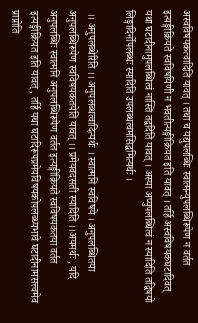अस्वविषयकत्वादिति यावत् । तथा च यद्युपलब्धिः स्वात्मन्युपलब्धिरूपेण न वर्तत इत्यङ्गीक्रियते स्वविषयिणी न भवतीत्यङ्गीक्रियत इति यावत् । तर्हि अस्वविषयकघटादिवत् यथा घटादीनामुपलब्धित्वं नास्ति तद्वदिति यावत् । अस्या अप्युपलब्धित्वं न स्यादिति तद्विषयो लिङ्गादिर्नोपलब्धः स्यादिति उपलब्धत्वमसिद्धमित्यर्थः ।

 ।। अनुपलब्धेरिति ।। अनुपलब्धत्वादित्यर्थः । स्वात्मनि स्वविषये । अनुपलब्धितया अनुपलब्धिरूपेण स्वविषयकतयेति यावत् ।। प्रमेयवदसती स्यादिति ।।अयमर्थः , यदि अनुपलब्धिः स्वात्मनि अनुपलब्धिरूपेण वर्तत इत्यङ्गीक्रियते स्वविषयकतया वर्तत इत्यङ्गीक्रियत इति यावत्, तर्हि यथा घटादिरूपप्रमेयविषयकोपलब्ध्यभावे घटादीनामसत्त्वमेव प्राप्नोति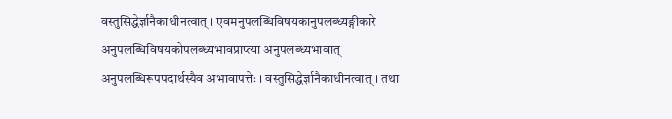वस्तुसिद्धेर्ज्ञानैकाधीनत्वात् । एवमनुपलब्धिविषयकानुपलब्ध्यङ्गीकारे अनुपलब्धिविषयकोपलब्ध्यभावप्राप्त्या अनुपलब्ध्यभावात् अनुपलब्धिरूपपदार्थस्यैव अभावापत्तेः । वस्तुसिद्धेर्ज्ञानैकाधीनत्वात् । तथा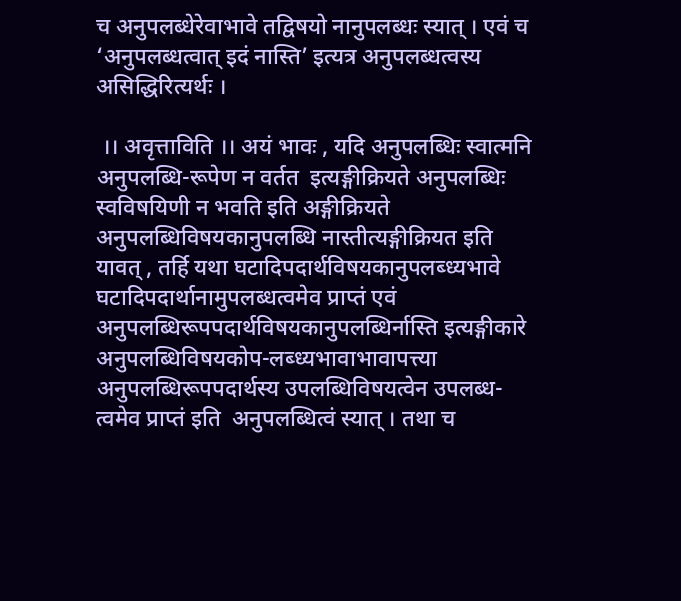च अनुपलब्धेरेवाभावे तद्विषयो नानुपलब्धः स्यात् । एवं च ‘अनुपलब्धत्वात् इदं नास्ति’ इत्यत्र अनुपलब्धत्वस्य असिद्धिरित्यर्थः ।

 ।। अवृत्ताविति ।। अयं भावः , यदि अनुपलब्धिः स्वात्मनि अनुपलब्धि-रूपेण न वर्तत  इत्यङ्गीक्रियते अनुपलब्धिः स्वविषयिणी न भवति इति अङ्गीक्रियते अनुपलब्धिविषयकानुपलब्धि नास्तीत्यङ्गीक्रियत इति यावत् , तर्हि यथा घटादिपदार्थविषयकानुपलब्ध्यभावे घटादिपदार्थानामुपलब्धत्वमेव प्राप्तं एवं अनुपलब्धिरूपपदार्थविषयकानुपलब्धिर्नास्ति इत्यङ्गीकारे अनुपलब्धिविषयकोप-लब्ध्यभावाभावापत्त्या अनुपलब्धिरूपपदार्थस्य उपलब्धिविषयत्वेन उपलब्ध-त्वमेव प्राप्तं इति  अनुपलब्धित्वं स्यात् । तथा च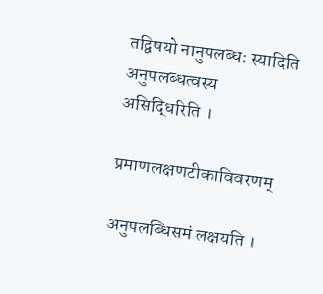तद्विषयो नानुपलब्धः स्यादिति अनुपलब्धत्वस्य असिद्धिरिति ।

प्रमाणलक्षणटीकाविवरणम्

अनुपलब्धिसमं लक्षयति ।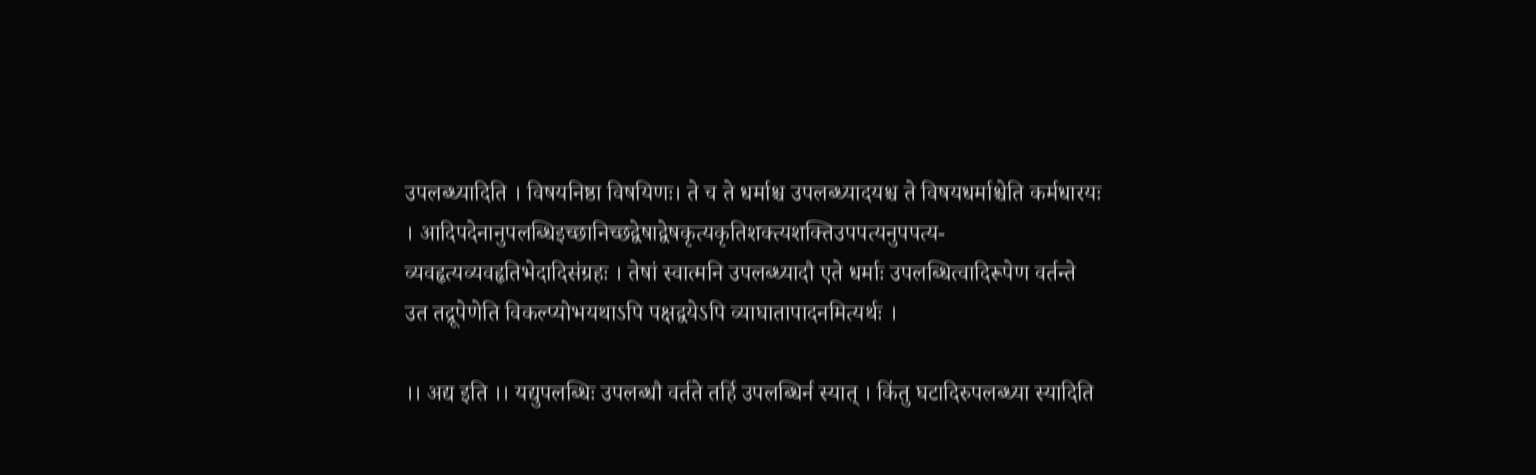उपलब्ध्यादिति । विषयनिष्ठा विषयिणः। ते च ते धर्माश्च उपलब्ध्यादयश्च ते विषयधर्माश्चेति कर्मधारयः । आदिपदेनानुपलब्धिइच्छानिच्छद्वेषाद्वेषकृत्यकृतिशक्त्यशक्तिउपपत्यनुपपत्य-व्यवहृत्यव्यवहृतिभेदादिसंग्रहः । तेषां स्वात्मनि उपलब्ध्यादौ एते धर्माः उपलब्धित्वादिरूपेण वर्तन्ते उत तद्रूपेणेति विकल्प्योभयथाऽपि पक्षद्वयेऽपि व्याघातापादनमित्यर्थः ।

।। अद्य इति ।। यद्युपलब्धिः उपलब्धौ वर्तते तर्हि उपलब्धिर्न स्यात् । किंतु घटादिरुपलब्ध्या स्यादिति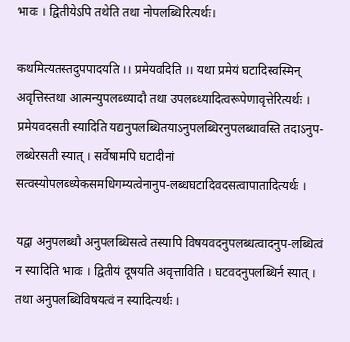भावः । द्वितीयेऽपि तथेति तथा नोपलब्धिरित्यर्थः।

कथमित्यतस्तदुपपादयति ।। प्रमेयवदिति ।। यथा प्रमेयं घटादिस्वस्मिन् अवृत्तिस्तथा आत्मन्युपलब्ध्यादौ तथा उपलब्ध्यादित्वरूपेणावृत्तेरित्यर्थः । प्रमेयवदसती स्यादिति यद्यनुपलब्धितयाऽनुपलब्धिरनुपलब्धावस्ति तदाऽनुप-लब्धेरसती स्यात् । सर्वेषामपि घटादीनां सत्वस्योपलब्ध्येकसमधिगम्यत्वेनानुप-लब्धघटादिवदसत्वापातादित्यर्थः ।

यद्वा अनुपलब्धौ अनुपलब्धिसत्वे तस्यापि विषयवदनुपलब्धत्वादनुप-लब्धित्वं न स्यादिति भावः । द्वितीयं दूषयति अवृत्ताविति । घटवदनुपलब्धिर्न स्यात् । तथा अनुपलब्धिविषयत्वं न स्यादित्यर्थः ।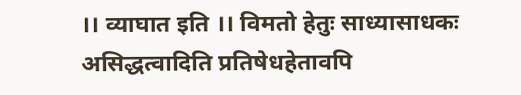।। व्याघात इति ।। विमतो हेतुः साध्यासाधकः असिद्धत्वादिति प्रतिषेधहेतावपि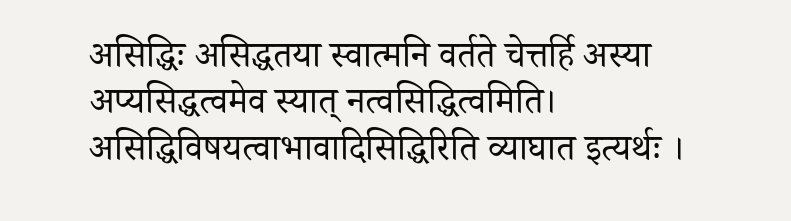असिद्धिः असिद्धतया स्वात्मनि वर्तते चेत्तर्हि अस्या अप्यसिद्धत्वमेव स्यात् नत्वसिद्धित्वमिति। असिद्धिविषयत्वाभावादिसिद्धिरिति व्याघात इत्यर्थः ।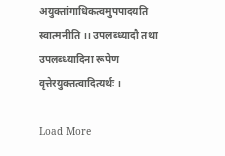अयुक्तांगाधिकत्वमुपपादयति स्वात्मनीति ।। उपलब्ध्यादौ तथा उपलब्ध्यादिना रूपेण वृत्तेरयुक्तत्वादित्यर्थः ।

Load More